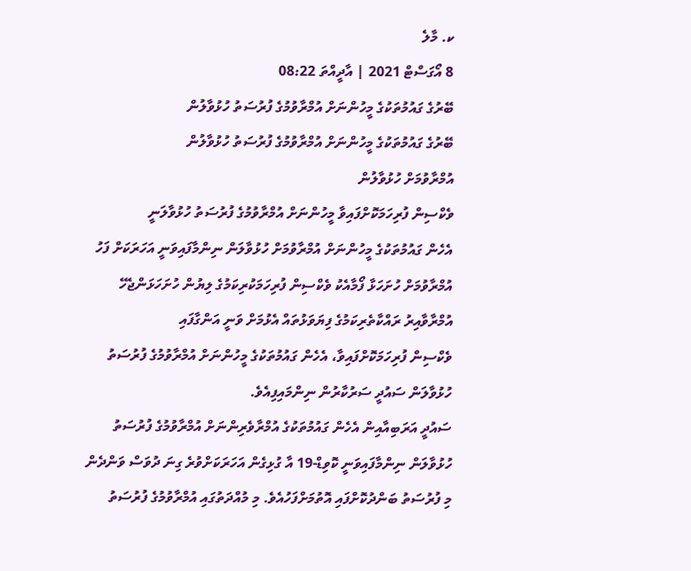ކ. މާލެ
8 އޯގަސްޓް 2021 | އާދީއްތަ 08:22
ބޭރުގެ ގައުމުތަކުގެ މީހުންނަށް އުމްރާވުމުގެ ފުރުސަތު ހުޅުވާލުން
ބޭރުގެ ގައުމުތަކުގެ މީހުންނަށް އުމްރާވުމުގެ ފުރުސަތު ހުޅުވާލުން
އުމްރާވުމަށް ހުޅުވާލުން
ވެކްސިން ފުރިހަމަކޮށްފައިވާ މީހުންނަށް އުމްރާވުމުގެ ފުރުސަތު ހުޅުވާލަނީ
އެހެން ގައުމުތަކުގެ މީހުންނަށް އުމްރާވުމަށް ހުޅުވާލަން ނިންމާފައިވަނީ އަހަރަކަށް ފަހު
އުމްރާވުމަށް ހުށަހަޅާ ފޯމާއެކު ވެކްސިން ފުރިހަމަކުރިކަމުގެ ލިޔުން ހުށަހަޅަންޖެހޭ
އުމްރާވާއިރު ރައްކާތެރިކަމުގެ ފިޔަވަޅުތައް އެޅުމަށް ވަނީ އަންގާފައި
ވެކްސިން ފުރިހަމަކޮށްފައިވާ، އެހެން ގައުމުތަކުގެ މީހުންނަށް އުމްރާވުމުގެ ފުރުސަތު ހުޅުވާލަން ސައުދީ ސަރުކާރުން ނިންމައިފިއެވެ.
ސައުދީ އަރަބިއާއިން އެހެން ގައުމުތަކުގެ އުމްރާވެރިންނަށް އުމްރާވުމުގެ ފުރުސަތު ހުޅުވާލަން ނިންމާފައިވަނީ ކޮވިޑް-19 އާ ގުޅިގެން އަހަރަކަށްވުރެ ގިނަ ދުވަސް ވަންދެން މި ފުރުސަތު ބަންދުކޮށްފައި އޮތުމަށްފަހުއެވެ. މި މުއްދަތުގައި އުމްރާވުމުގެ ފުރުސަތު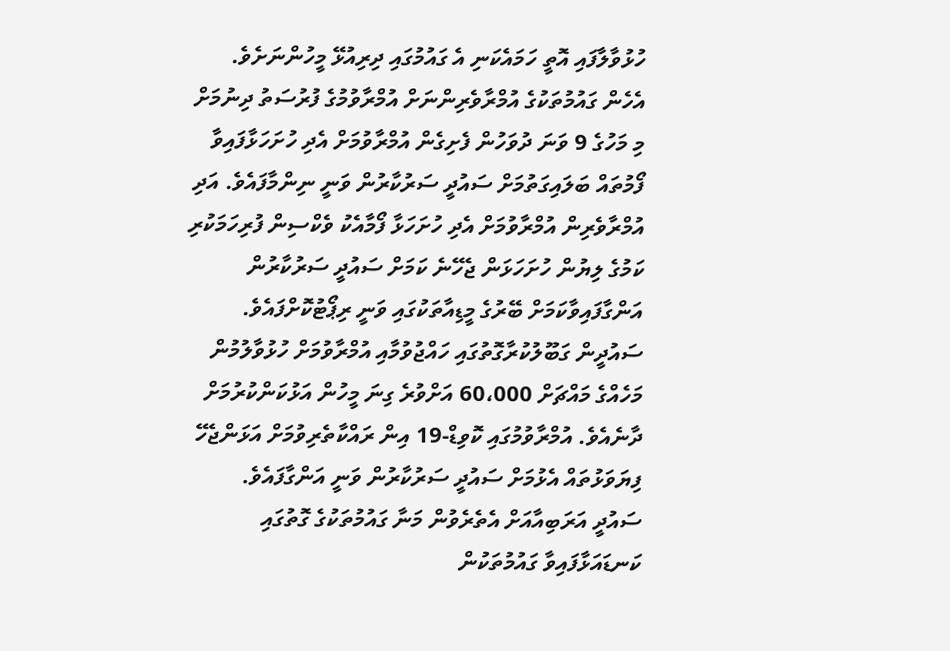ހުޅުވާލާފައި އޮތީ ހަމައެކަނި އެ ގައުމުގައި ދިރިއުޅޭ މީހުންނަށެވެ.
އެހެން ގައުމުތަކުގެ އުމްރާވެރިންނަށް އުމްރާވުމުގެ ފުރުސަތު ދިނުމަށް މި މަހުގެ 9 ވަނަ ދުވަހުން ފެށިގެން އުމްރާވުމަށް އެދި ހުށަހަޅާފައިވާ ފޯމުތައް ބަލައިގަތުމަށް ސައުދީ ސަރުކާރުން ވަނީ ނިންމާފައެވެ. އަދި އުމްރާވެރިން އުމްރާވުމަށް އެދި ހުށަހަޅާ ފޯމާއެކު ވެކްސިން ފުރިހަމަކުރި ކަމުގެ ލިޔުން ހުށަހަޅަން ޖެހޭނެ ކަމަށް ސައުދީ ސަރުކާރުން އަންގާފައިވާކަމަށް ބޭރުގެ މީޑިއާތަކުގައި ވަނީ ރިޕޯޓުކޮށްފައެވެ.
ސައުދީން ގަބޫލުކުރާގޮތުގައި ހައްޖުވުމާއި އުމްރާވުމަށް ހުޅުވާލުމުން މަހެއްގެ މައްޗަށް 60،000 އަށްވުރެ ގިނަ މީހުން އަޅުކަންކުރުމަށް ދާނެއެވެ. އުމްރާވުމުގައި ކޮވިޑް-19 އިން ރައްކާތެރިވުމަށް އަޅަންޖެހޭ ފިޔަވަޅުތައް އެޅުމަށް ސައުދީ ސަރުކާރުން ވަނީ އަންގާފައެވެ.
ސައުދީ އަރަބިއާއަށް އެތެރެވުން މަނާ ގައުމުތަކުގެ ގޮތުގައި ކަނޑައަޅާފައިވާ ގައުމުތަކުން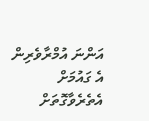އަންނަ އުމްރާވެރިން އެ ގައުމަށް އެތެރެވާގޮތަށް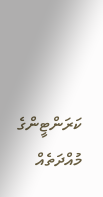ކަރަންޓީންގެ މުއްދަތެއް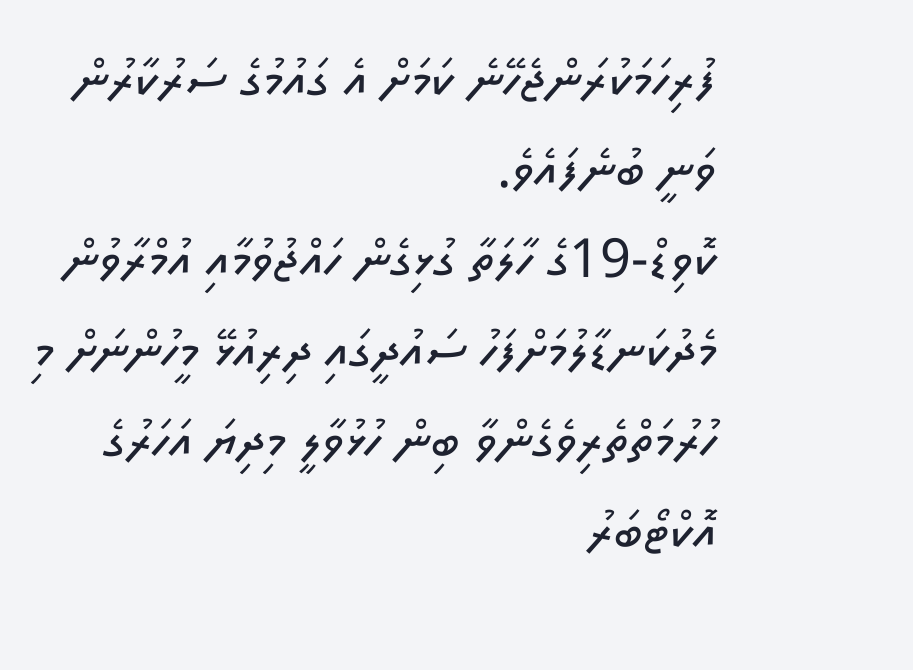ފުރިހަމަކުރަންޖެހޭނެ ކަމަށް އެ ގައުމުގެ ސަރުކާރުން ވަނީ ބުނެފައެވެ.
ކޮވިޑް-19ގެ ހާލަތާ ގުޅިގެން ހައްޖުވުމާއި އުމްރާވުން މެދުކަނޑާލުމަށްފަހު ސައުދީގައި ދިރިއުޅޭ މީހުންނަށް މި ހުރުމަތްތެރިވެގެންވާ ބިން ހުޅުވާލީ މިދިޔަ އަހަރުގެ އޮކްޓޯބަރު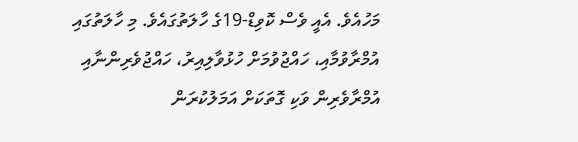މަހުއެވެ. އެއީ ވެސް ކޮވިޑް-19ގެ ހާލަތުގައެވެ. މި ހާލަތުގައި އުމްރާވުމާއި، ހައްޖުވުމަށް ހުޅުވާލިއިރު، ހައްޖުވެރިންނާއި އުމްރާވެރިން ވަކި ގޮތަކަށް އަމަލުކުރަން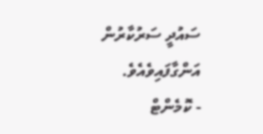ސައުދީ ސަރުކާރުން އަންގާފައިވެއެވެ.
- ކޮމެންޓް